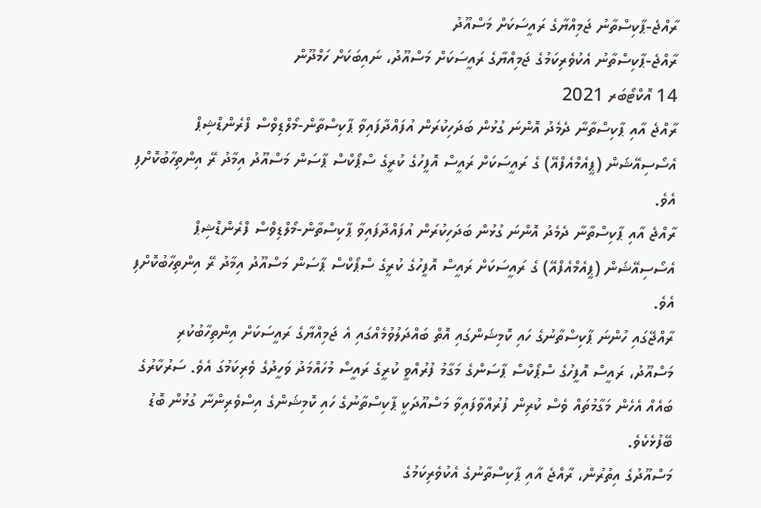ރާއްޖެ-ޕާކިސްތާނު ޖަމިއްޔާގެ ރައީސަކަށް މަސްއޫދު
ރާއްޖެ-ޕާކިސްތާނު އެކުވެރިކަމުގެ ޖަމިއްޔާގެ ރައީސަކަށް މަސްއޫދު، ނައިބަކަށް ހަމްދޫން
14 އޮކްޓޯބަރ 2021
ރާއްޖެ އާއި ޕާކިސްތާނާ ދެމެދު އޮންނަ ގުޅުން ބަދަހިކުރަން އުފައްދާފައިވާ ޕާކިސްތާން-މޯލްޑިވްސް ފްރެންޑްޝިޕް އެސޯސިއޭޝަން (ޕީއެމްއެފްއޭ) ގެ ރައީސަކަށް ރައީސް އޮފީހުގެ ކުރީގެ ސްޕޯކްސް ޕާސަން މަސްއޫދު އިމާދު ރޭ އިންތިހާބުކޮށްފި އެވެ.
ރާއްޖެ އާއި ޕާކިސްތާނާ ދެމެދު އޮންނަ ގުޅުން ބަދަހިކުރަން އުފައްދާފައިވާ ޕާކިސްތާން-މޯލްޑިވްސް ފްރެންޑްޝިޕް އެސޯސިއޭޝަން (ޕީއެމްއެފްއޭ) ގެ ރައީސަކަށް ރައީސް އޮފީހުގެ ކުރީގެ ސްޕޯކްސް ޕާސަން މަސްއޫދު އިމާދު ރޭ އިންތިހާބުކޮށްފި އެވެ.
ރާއްޖޭގައި ހުންނަ ޕާކިސްތާނުގެ ހައި ކޮމިޝަންގައި އޮތް ބައްދަލުވުމެއްގައި އެ ޖަމިއްޔާގެ ރައީސަކަށް އިންތިހާބުކުރި މަސްއޫދު، ރައީސް އޮފީހުގެ ސްޕޯކްސް ޕާސަންގެ މަގާމު ފުރުއްވީ ކުރީގެ ރައީސް މުހައްމަދު ވަހީދުގެ ވެރިކަމުގަ އެވެ. ސަރުކާރުގެ ބައެއް އެހެން މަގާމުތައް ވެސް ކުރިން ފުރުއްވާފައިވާ މަސްއޫދަކީ ޕާކިސްތާނުގެ ހައި ކޮމިޝަންގެ އިސްވެރިންނާ ގުޅުން ބޮޑު ބޭފުޅެކެވެ.
މަސްއޫދުގެ އިތުރުން، ރާއްޖެ އާއި ޕާކިސްތާނުގެ އެކުވެރިކަމުގެ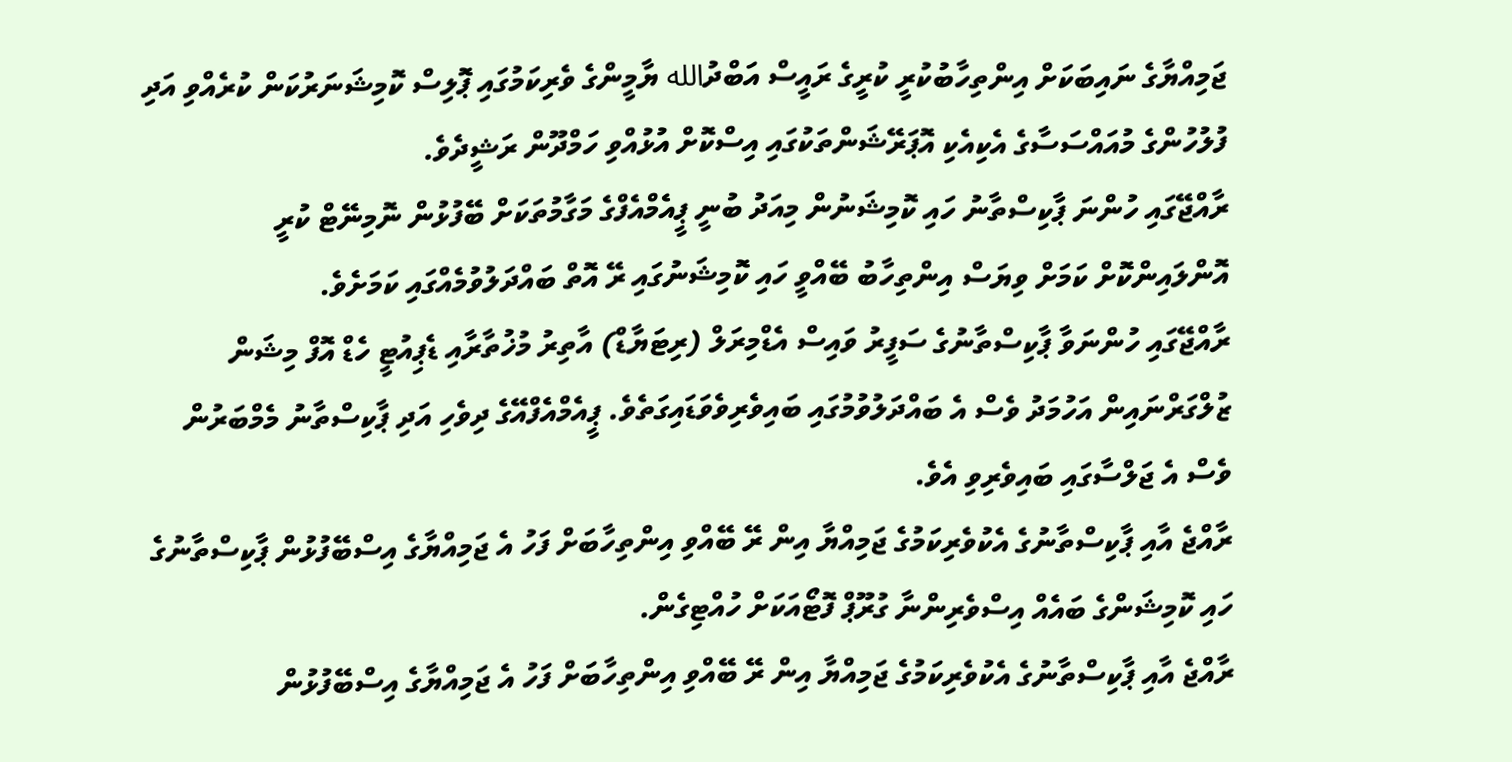ޖަމިއްޔާގެ ނައިބަކަށް އިންތިހާބުކުރީ ކުރީގެ ރައީސް އަބްދުالله ޔާމީންގެ ވެރިކަމުގައި ޕޮލިސް ކޮމިޝަނަރުކަން ކުރެއްވި އަދި ފުލުހުންގެ މުއައްސަސާގެ އެކިއެކި އޮޕަރޭޝަންތަކުގައި އިސްކޮށް އުޅުއްވި ހަމްދޫން ރަޝީދެވެ.
ރާއްޖޭގައި ހުންނަ ޕާކިސްތާނު ހައި ކޮމިޝަނުން މިއަދު ބުނީ ޕީއެމްއެފްގެ މަގާމުތަކަށް ބޭފުޅުން ނޮމިނޭޓް ކުރީ އޮންލައިންކޮށް ކަމަށް ވިޔަސް އިންތިހާބު ބޭއްވީ ހައި ކޮމިޝަނުގައި ރޭ އޮތް ބައްދަލުވުމެއްގައި ކަމަށެވެ.
ރާއްޖޭގައި ހުންނަވާ ޕާކިސްތާނުގެ ސަފީރު ވައިސް އެޑްމިރަލް (ރިޓަޔާޑް) އާތިރު މުޚުތާރާއި ޑެޕިއުޓީ ހެޑް އޮފް މިޝަން ޒުލްގަރްނައިން އަހުމަދު ވެސް އެ ބައްދަލުވުމުގައި ބައިވެރިވެވަޑައިގަތެވެ. ޕީއެމްއެފްއޭގެ ދިވެހި އަދި ޕާކިސްތާނު މެމްބަރުން ވެސް އެ ޖަލްސާގައި ބައިވެރިވި އެވެ.
ރާއްޖެ އާއި ޕާކިސްތާނުގެ އެކުވެރިކަމުގެ ޖަމިއްޔާ އިން ރޭ ބޭއްވި އިންތިހާބަށް ފަހު އެ ޖަމިއްޔާގެ އިސްބޭފުޅުން ޕާކިސްތާނުގެ ހައި ކޮމިޝަންގެ ބައެއް އިސްވެރިންނާ ގުރޫޕް ފޮޓޯއަކަށް ހުއްޓިގެން.
ރާއްޖެ އާއި ޕާކިސްތާނުގެ އެކުވެރިކަމުގެ ޖަމިއްޔާ އިން ރޭ ބޭއްވި އިންތިހާބަށް ފަހު އެ ޖަމިއްޔާގެ އިސްބޭފުޅުން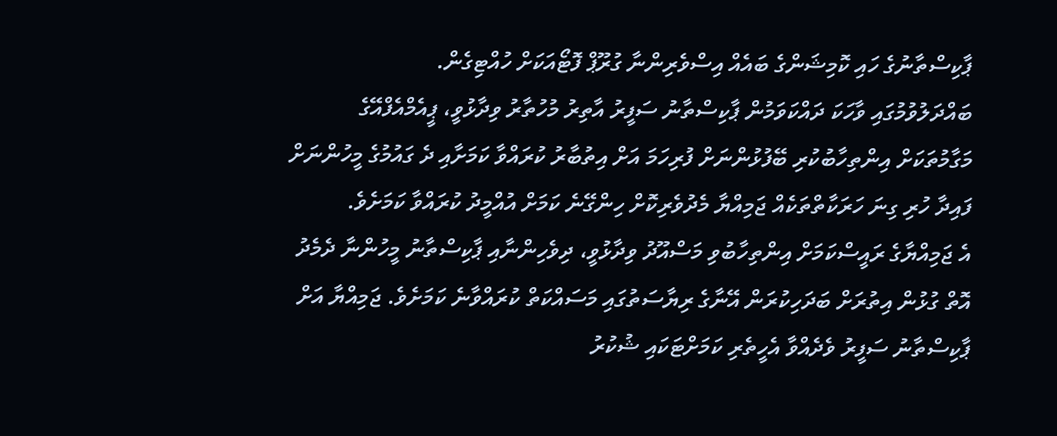ޕާކިސްތާނުގެ ހައި ކޮމިޝަންގެ ބައެއް އިސްވެރިންނާ ގުރޫޕް ފޮޓޯއަކަށް ހުއްޓިގެން.
ބައްދަލުވުމުގައި ވާހަކަ ދައްކަވަމުން ޕާކިސްތާނު ސަފީރު އާތިރު މުހުތާރު ވިދާޅުވީ، ޕީއެމްއެފްއޭގެ މަގާމުތަކަށް އިންތިހާބުކުރި ބޭފުޅުންނަށް ފުރިހަމަ އަށް އިތުބާރު ކުރައްވާ ކަމަށާއި ދެ ގައުމުގެ މީހުންނަށް ފައިދާ ހުރި ގިނަ ހަރަކާތްތަކެއް ޖަމިއްޔާ މެދުވެރިކޮށް ހިންގޭނެ ކަމަށް އުއްމީދު ކުރައްވާ ކަމަށެވެ.
އެ ޖަމިއްޔާގެ ރައީސްކަމަށް އިންތިހާބުވި މަސްއޫދު ވިދާޅުވީ، ދިވެހިންނާއި ޕާކިސްތާނު މީހުންނާ ދެމެދު އޮތް ގުޅުން އިތުރަށް ބަދަހިކުރަން އޭނާގެ ރިޔާސަތުގައި މަސައްކަތް ކުރައްވާނެ ކަމަށެވެ. ޖަމިއްޔާ އަށް ޕާކިސްތާނު ސަފީރު ވެދެއްވާ އެހީތެރި ކަމަށްޓަކައި ޝުކުރު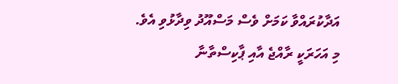އަދާކުރައްވާ ކަމަށް ވެސް މަސްއޫދު ވިދާޅުވި އެވެ.
މި އަހަރަކީ ރާއްޖެ އާއި ޕާކިސްތާނާ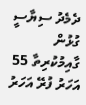ދެމެދު ސިޔާސީ ގުޅުން ގާއިމުކުރިތާ 55 އަހަރު ފުރޭ އަހަރު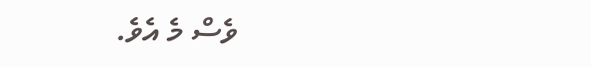ވެސް މެ އެވެ.